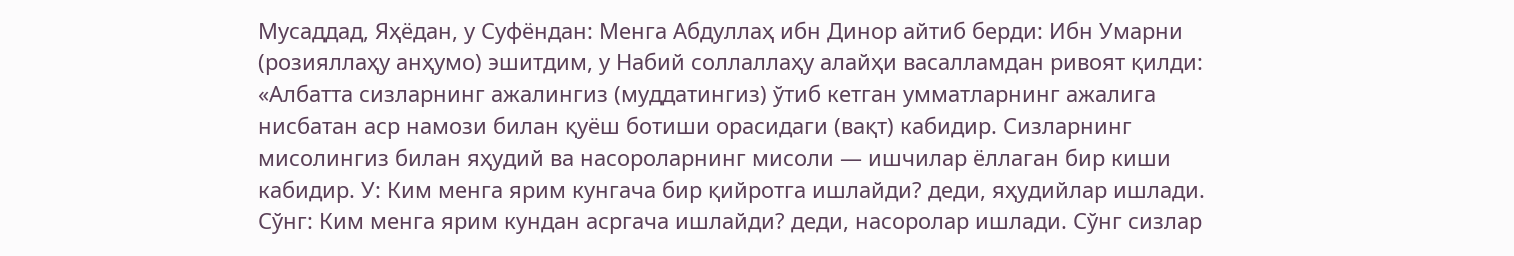Мусаддад, Яҳёдан, у Суфёндан: Менга Абдуллаҳ ибн Динор айтиб берди: Ибн Умарни (розияллаҳу анҳумо) эшитдим, у Набий соллаллаҳу алайҳи васалламдан ривоят қилди: «Албатта сизларнинг ажалингиз (муддатингиз) ўтиб кетган умматларнинг ажалига нисбатан аср намози билан қуёш ботиши орасидаги (вақт) кабидир. Сизларнинг мисолингиз билан яҳудий ва насороларнинг мисоли — ишчилар ёллаган бир киши кабидир. У: Ким менга ярим кунгача бир қийротга ишлайди? деди, яҳудийлар ишлади. Сўнг: Ким менга ярим кундан асргача ишлайди? деди, насоролар ишлади. Сўнг сизлар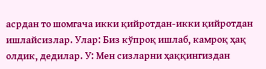асрдан то шомгача икки қийротдан-икки қийротдан ишлайсизлар. Улар: Биз кўпроқ ишлаб, камроқ ҳақ олдик, дедилар. У: Мен сизларни ҳаққингиздан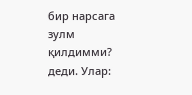бир нарсага зулм қилдимми? деди. Улар: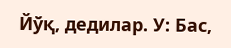Йўқ, дедилар. У: Бас,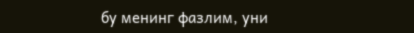бу менинг фазлим, уни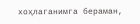хоҳлаганимга бераман,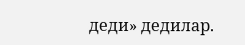деди» дедилар.